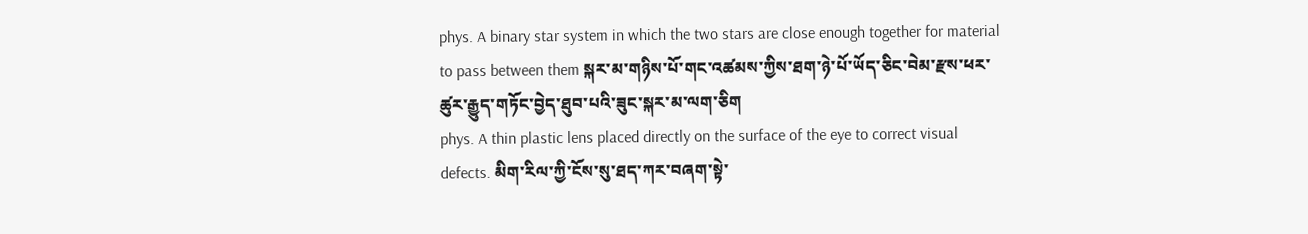phys. A binary star system in which the two stars are close enough together for material to pass between them སྐར་མ་གཉིས་པོ་གང་འཚམས་ཀྱིས་ཐག་ཉེ་པོ་ཡོད་ཅིང་བེམ་རྫས་ཕར་ཚུར་རྒྱུད་གཏོང་བྱེད་ཐུབ་པའི་ཟུང་སྐར་མ་ལག་ཅིག
phys. A thin plastic lens placed directly on the surface of the eye to correct visual defects. མིག་རིལ་ཀྱི་ངོས་སུ་ཐད་ཀར་བཞག་སྟེ་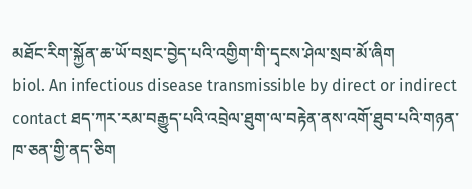མཐོང་རིག་སྐྱོན་ཆ་ཡོ་བསྲང་བྱེད་པའི་འགྱིག་གི་དྭངས་ཤེལ་སྲབ་མོ་ཞིག
biol. An infectious disease transmissible by direct or indirect contact ཐད་ཀར་རམ་བརྒྱུད་པའི་འབྲེལ་ཐུག་ལ་བརྟེན་ནས་འགོ་ཐུབ་པའི་གཉན་ཁ་ཅན་གྱི་ནད་ཅིག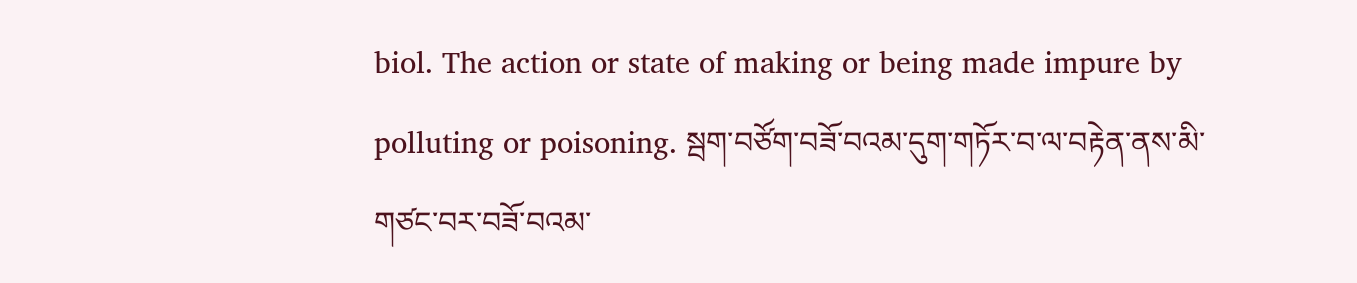biol. The action or state of making or being made impure by polluting or poisoning. སྦག་བཙོག་བཟོ་བའམ་དུག་གཏོར་བ་ལ་བརྟེན་ནས་མི་གཙང་བར་བཟོ་བའམ་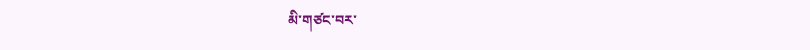མི་གཙང་བར་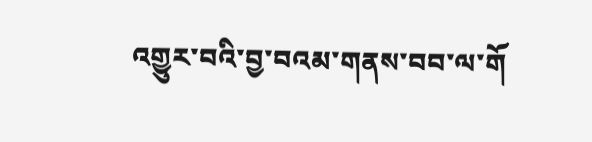འགྱུར་བའི་བྱ་བའམ་གནས་བབ་ལ་གོ